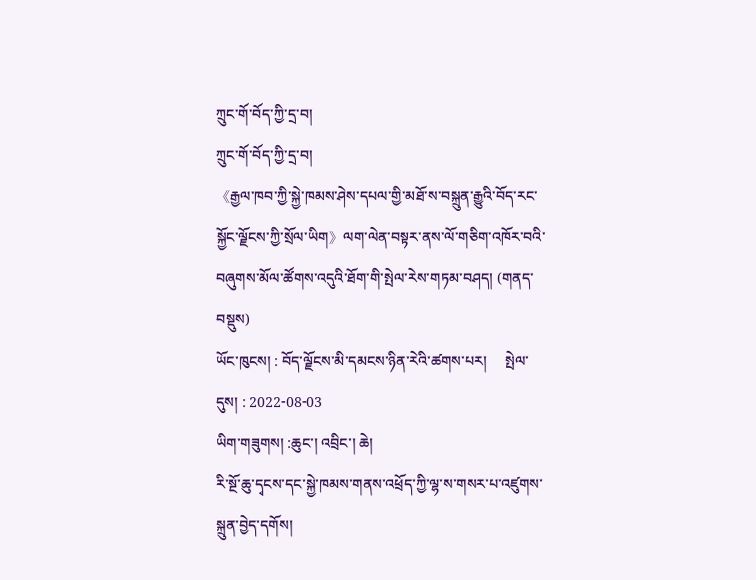ཀྲུང་གོ་བོད་ཀྱི་དྲ་བ།
ཀྲུང་གོ་བོད་ཀྱི་དྲ་བ།
《རྒྱལ་ཁབ་ཀྱི་སྐྱེ་ཁམས་ཤེས་དཔལ་གྱི་མཐོ་ས་བསྐྲུན་རྒྱུའི་བོད་རང་སྐྱོང་ལྗོངས་ཀྱི་སྲོལ་ཡིག》ལག་ལེན་བསྟར་ནས་ལོ་གཅིག་འཁོར་བའི་བཞུགས་མོལ་ཚོགས་འདུའི་ཐོག་གི་སྤེལ་རེས་གཏམ་བཤད། (གནད་བསྡུས)
ཡོང་ཁུངས། : བོད་ལྗོངས་མི་དམངས་ཉིན་རེའི་ཚགས་པར།     སྤེལ་དུས། : 2022-08-03
ཡིག་གཟུགས། :ཆུང་། འབྲིང་། ཆེ།
རི་སྔོ་ཆུ་དྭངས་དང་སྐྱེ་ཁམས་གནས་འཕྲོད་ཀྱི་ལྷ་ས་གསར་པ་འཛུགས་སྐྲུན་བྱེད་དགོས།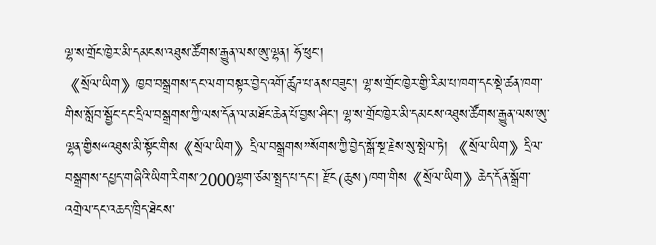ལྷ་ས་གྲོང་ཁྱེར་མི་དམངས་འཐུས་ཚོགས་རྒྱུན་ལས་ཨུ་ལྷན། ཧོ་ཕུང་།
《སྲོལ་ཡིག》ཁྱབ་བསྒྲགས་དང་ལག་བསྟར་བྱེད་འགོ་ཚུཌ་པ་ནས་བཟུང་། ལྷ་ས་གྲོང་ཁྱེར་གྱི་རིམ་པ་ཁག་དང་སྡེ་ཚན་ཁག་གིས་སློབ་སྦྱོང་དང་དྲིལ་བསྒྲགས་ཀྱི་ལས་དོན་ལ་མཐོང་ཆེན་པོ་བྱས་ཤིང་། ལྷ་ས་གྲོང་ཁྱེར་མི་དམངས་འཐུས་ཚོགས་རྒྱུན་ལས་ཨུ་ལྷན་གྱིས“འཐུས་མི་སྟོང་གིས《སྲོལ་ཡིག》དྲིལ་བསྒྲགས”སོགས་ཀྱི་བྱེད་སྒོ་སྔ་རྗེས་སུ་སྤེལ་ཏེ། 《སྲོལ་ཡིག》དྲིལ་བསྒྲགས་དཔྱད་གཞིའི་ཡིག་རིགས་2000ལྷག་ཙམ་སྤྲད་པ་དང་། རྫོང(ཆུས)ཁག་གིས《སྲོལ་ཡིག》ཆེད་དོན་སྒྲོག་འགྲེལ་དང་འཆད་ཁྲིད་ཐེངས་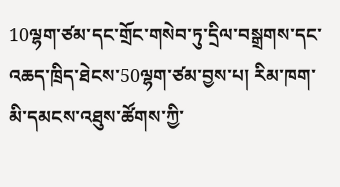10ལྷག་ཙམ་དང་གྲོང་གསེབ་ཏུ་དྲིལ་བསྒྲགས་དང་འཆད་ཁྲིད་ཐེངས་50ལྷག་ཙམ་བྱས་པ། རིམ་ཁག་མི་དམངས་འཐུས་ཚོགས་ཀྱི་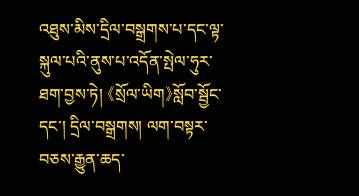འཐུས་མིས་དྲིལ་བསྒྲགས་པ་དང་ལྟ་སྐུལ་པའི་ནུས་པ་འདོན་སྤེལ་ཧུར་ཐག་བྱས་ཏེ། 《སྲོལ་ཡིག》སློབ་སྦྱོང་དང་། དྲིལ་བསྒྲགས། ལག་བསྟར་བཅས་རྒྱུན་ཆད་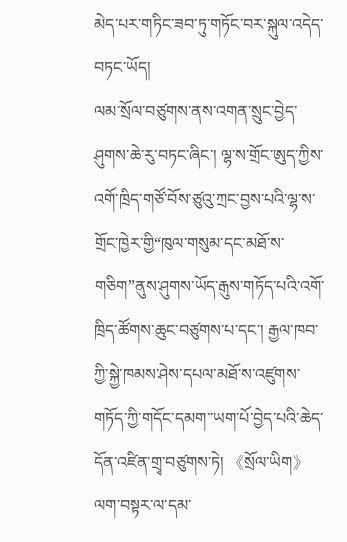མེད་པར་གཏིང་ཟབ་ཏུ་གཏོང་བར་སྐུལ་འདེད་བཏང་ཡོད།
ལམ་སྲོལ་བཙུགས་ནས་འགན་སྲུང་བྱེད་ཤུགས་ཆེ་རུ་བཏང་ཞིང་། ལྷ་ས་གྲོང་ཨུད་ཀྱིས་འགོ་ཁྲིད་གཙོ་བོས་ཙུའུ་ཀྲང་བྱས་པའི་ལྷ་ས་གྲོང་ཁྱེར་གྱི“ཁུལ་གསུམ་དང་མཐོ་ས་གཅིག”ནུས་ཤུགས་ཡོད་རྒུས་གཏོད་པའི་འགོ་ཁྲིད་ཚོགས་ཆུང་བཙུགས་པ་དང་། རྒྱལ་ཁབ་ཀྱི་སྐྱེ་ཁམས་ཤེས་དཔལ་མཐོ་ས་འཛུགས་གཏོད་ཀྱི་གདོང་དམག་་ཡག་པོ་བྱེད་པའི་ཆེད་དོན་འཛིན་གྲྭ་བཙུགས་ཏེ། 《སྲོལ་ཡིག》ལག་བསྟར་ལ་དམ་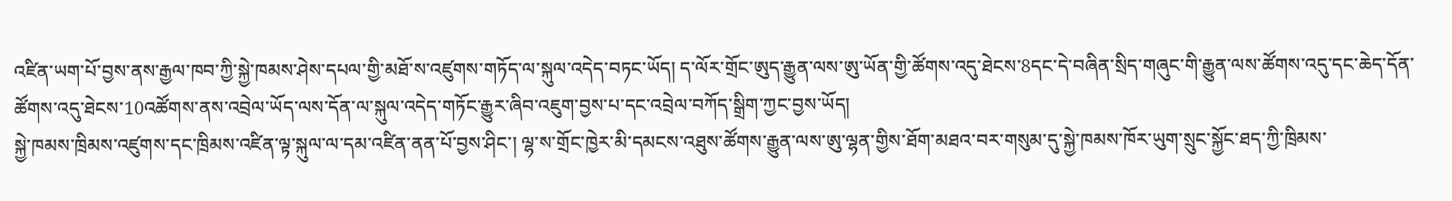འཛིན་ཡག་པོ་བྱས་ནས་རྒྱལ་ཁབ་ཀྱི་སྐྱེ་ཁམས་ཤེས་དཔལ་གྱི་མཐོ་ས་འཛུགས་གཏོད་ལ་སྐུལ་འདེད་བཏང་ཡོད། ད་ལོར་གྲོང་ཨུད་རྒྱུན་ལས་ཨུ་ཡོན་གྱི་ཚོགས་འདུ་ཐེངས་8དང་དེ་བཞིན་སྲིད་གཞུང་གི་རྒྱུན་ལས་ཚོགས་འདུ་དང་ཆེད་དོན་ཚོགས་འདུ་ཐེངས་10འཚོགས་ནས་འབྲེལ་ཡོད་ལས་དོན་ལ་སྐུལ་འདེད་གཏོང་རྒྱུར་ཞིབ་འཇུག་བྱས་པ་དང་འབྲེལ་བཀོད་སྒྲིག་ཀྱང་བྱས་ཡོད།
སྐྱེ་ཁམས་ཁྲིམས་འཛུགས་དང་ཁྲིམས་འཛིན་ལྟ་སྐུལ་ལ་དམ་འཛིན་ནན་པོ་བྱས་ཤིང་། ལྷ་ས་གྲོང་ཁྱེར་མི་དམངས་འཐུས་ཚོགས་རྒྱུན་ལས་ཨུ་ལྷན་གྱིས་ཐོག་མཐའ་བར་གསུམ་དུ་སྐྱེ་ཁམས་ཁོར་ཡུག་སྲུང་སྐྱོང་ཐད་ཀྱི་ཁྲིམས་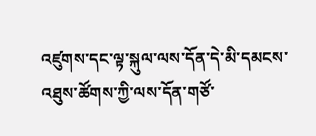འཛུགས་དང་ལྟ་སྐུལ་ལས་དོན་དེ་མི་དམངས་འཐུས་ཚོགས་ཀྱི་ལས་དོན་གཙོ་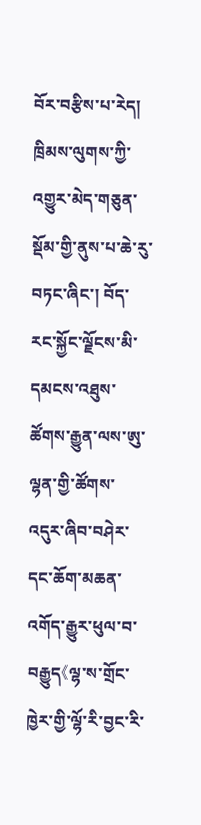བོར་བརྩིས་པ་རེད། ཁྲིམས་ལུགས་ཀྱི་འགྱུར་མེད་གཅུན་སྡོམ་གྱི་ནུས་པ་ཆེ་རུ་བཏང་ཞིང་། བོད་རང་སྐྱོང་ལྗོངས་མི་དམངས་འཐུས་ཚོགས་རྒྱུན་ལས་ཨུ་ལྷན་གྱི་ཚོགས་འདུར་ཞིབ་བཤེར་དང་ཆོག་མཆན་འགོད་རྒྱུར་ཕུལ་བ་བརྒྱུད《ལྷ་ས་གྲོང་ཁྱེར་གྱི་ལྷོ་རི་བྱང་རི་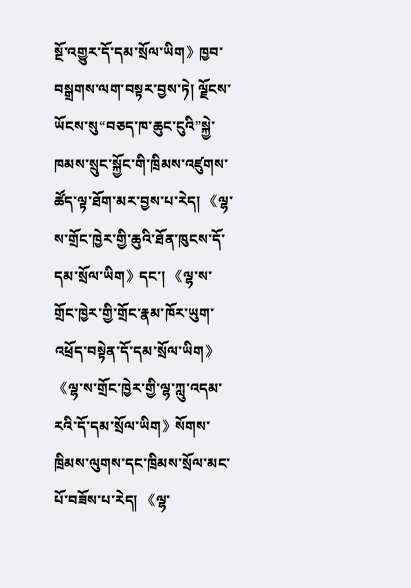སྔོ་འགྱུར་དོ་དམ་སྲོལ་ཡིག》ཁྱབ་བསྒྲགས་ལག་བསྟར་བྱས་ཏེ། ལྗོངས་ཡོངས་སུ“བཅད་ཁ་ཆུང་ངུའི”སྐྱེ་ཁམས་སྲུང་སྐྱོང་གི་ཁྲིམས་འཛུགས་ཚོད་ལྟ་ཐོག་མར་བྱས་པ་རེད། 《ལྷ་ས་གྲོང་ཁྱེར་གྱི་ཆུའི་ཐོན་ཁུངས་དོ་དམ་སྲོལ་ཡིག》དང་། 《ལྷ་ས་གྲོང་ཁྱེར་གྱི་གྲོང་རྣམ་ཁོར་ཡུག་འཕྲོད་བསྟེན་དོ་དམ་སྲོལ་ཡིག》 《ལྷ་ས་གྲོང་ཁྱེར་གྱི་ལྷ་ཀླུ་འདམ་རའི་དོ་དམ་སྲོལ་ཡིག》སོགས་ཁྲིམས་ལུགས་དང་ཁྲིམས་སྲོལ་མང་པོ་བཟོས་པ་རེད། 《ལྷ་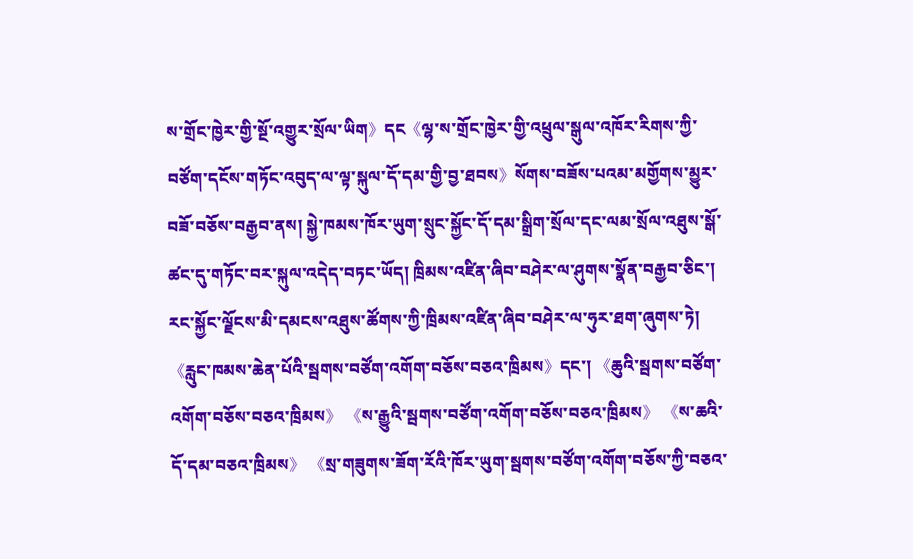ས་གྲོང་ཁྱེར་གྱི་སྔོ་འགྱུར་སྲོལ་ཡིག》དང《ལྷ་ས་གྲོང་ཁྱེར་གྱི་འཕྲུལ་སྒུལ་འཁོར་རིགས་ཀྱི་བཙོག་དངོས་གཏོང་འབུད་ལ་ལྟ་སྐུལ་དོ་དམ་གྱི་བྱ་ཐབས》སོགས་བཟོས་པའམ་མགྱོགས་མྱུར་བཟོ་བཅོས་བརྒྱབ་ནས། སྐྱེ་ཁམས་ཁོར་ཡུག་སྲུང་སྐྱོང་དོ་དམ་སྒྲིག་སྲོལ་དང་ལམ་སྲོལ་འཐུས་སྒོ་ཚང་དུ་གཏོང་བར་སྐུལ་འདེད་བཏང་ཡོད། ཁྲིམས་འཛིན་ཞིབ་བཤེར་ལ་ཤུགས་སྣོན་བརྒྱབ་ཅིང་། རང་སྐྱོང་ལྗོངས་མི་དམངས་འཐུས་ཚོགས་ཀྱི་ཁྲིམས་འཛིན་ཞིབ་བཤེར་ལ་ཧུར་ཐག་ཞུགས་ཏེ། 《རླུང་ཁམས་ཆེན་པོའི་སྦགས་བཙོག་འགོག་བཅོས་བཅའ་ཁྲིམས》དང་། 《ཆུའི་སྦགས་བཙོག་འགོག་བཅོས་བཅའ་ཁྲིམས》 《ས་རྒྱུའི་སྦགས་བཙོག་འགོག་བཅོས་བཅའ་ཁྲིམས》 《ས་ཆའི་དོ་དམ་བཅའ་ཁྲིམས》 《སྲ་གཟུགས་ཟོག་རོའི་ཁོར་ཡུག་སྦགས་བཙོག་འགོག་བཅོས་ཀྱི་བཅའ་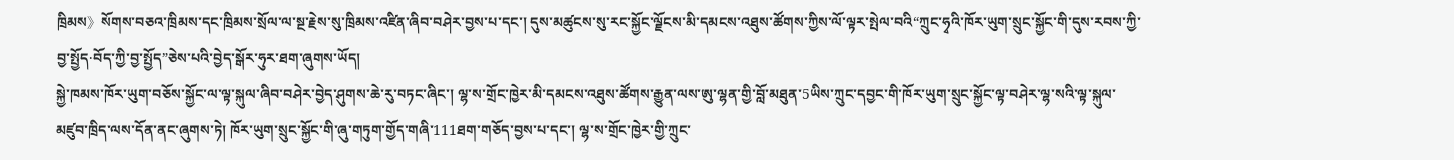ཁྲིམས》སོགས་བཅའ་ཁྲིམས་དང་ཁྲིམས་སྲོལ་ལ་སྔ་རྗེས་སུ་ཁྲིམས་འཛིན་ཞིབ་བཤེར་བྱས་པ་དང་། དུས་མཚུངས་སུ་རང་སྐྱོང་ལྗོངས་མི་དམངས་འཐུས་ཚོགས་ཀྱིས་ལོ་ལྟར་སྤེལ་བའི“ཀྲུང་ཧྭའི་ཁོར་ཡུག་སྲུང་སྐྱོང་གི་དུས་རབས་ཀྱི་བྱ་སྤྱོད·བོད་ཀྱི་བྱ་སྤྱོད”ཅེས་པའི་བྱེད་སྒོར་ཧུར་ཐག་ཞུགས་ཡོད།
སྐྱེ་ཁམས་ཁོར་ཡུག་བཅོས་སྐྱོང་ལ་ལྟ་སྐུལ་ཞིབ་བཤེར་བྱེད་ཤུགས་ཆེ་རུ་བཏང་ཞིང་། ལྷ་ས་གྲོང་ཁྱེར་མི་དམངས་འཐུས་ཚོགས་རྒྱུན་ལས་ཨུ་ལྷན་གྱི་བློ་མཐུན་5ཡིས་ཀྲུང་དབྱང་གི་ཁོར་ཡུག་སྲུང་སྐྱོང་ལྟ་བཤེར་ལྷ་སའི་ལྟ་སྐུལ་མཛུབ་ཁྲིད་ལས་དོན་ནང་ཞུགས་ཏེ། ཁོར་ཡུག་སྲུང་སྐྱོང་གི་ཞུ་གཏུག་གྱོད་གཞི་111ཐག་གཅོད་བྱས་པ་དང་། ལྷ་ས་གྲོང་ཁྱེར་གྱི་ཀྲུང་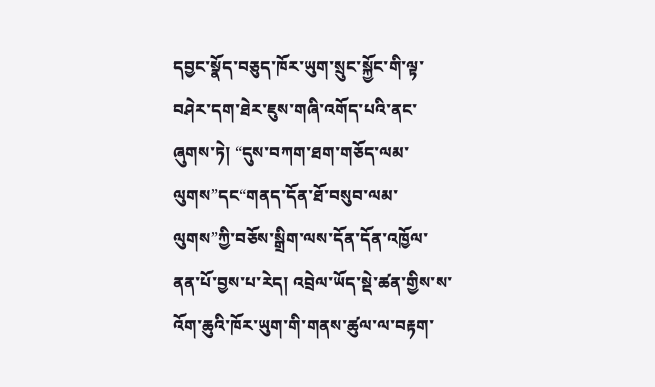དབྱང་སྣོད་བཅུད་ཁོར་ཡུག་སྲུང་སྐྱོང་གི་ལྟ་བཤེར་དག་ཐེར་ཇུས་གཞི་འགོད་པའི་ནང་ཞུགས་ཏེ། “དུས་བཀག་ཐག་གཅོད་ལམ་ལུགས”དང“གནད་དོན་ཐོ་བསུབ་ལམ་ལུགས”ཀྱི་བཅོས་སྒྲིག་ལས་དོན་དོན་འཁྱོལ་ནན་པོ་བྱས་པ་རེད། འབྲེལ་ཡོད་སྡེ་ཚན་གྱིས་ས་འོག་ཆུའི་ཁོར་ཡུག་གི་གནས་ཚུལ་ལ་བརྟག་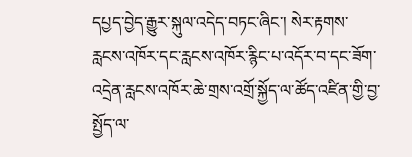དཔྱད་བྱེད་རྒྱུར་སྐུལ་འདེད་བཏང་ཞིང་། སེར་རྟགས་རླངས་འཁོར་དང་རླངས་འཁོར་རྙིང་པ་འདོར་བ་དང་ཟོག་འདྲེན་རླངས་འཁོར་ཆེ་གྲས་འགྲོ་སྐྱོད་ལ་ཚོད་འཛིན་གྱི་བྱ་སྤྱོད་ལ་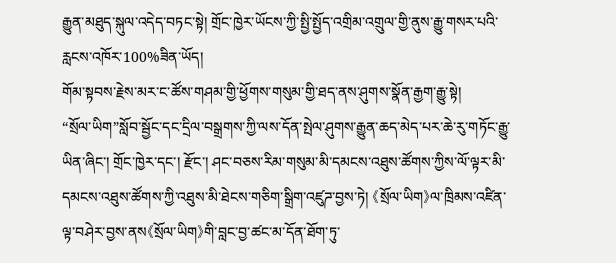རྒྱུན་མཐུད་སྐུལ་འདེད་བཏང་སྟེ། གྲོང་ཁྱེར་ཡོངས་ཀྱི་སྤྱི་སྤྱོད་འགྲིམ་འགྲུལ་གྱི་ནུས་རྒྱུ་གསར་པའི་རླངས་འཁོར་100%ཟིན་ཡོད།
གོམ་སྟབས་རྗེས་མར་ང་ཚོས་གཤམ་གྱི་ཕྱོགས་གསུམ་གྱི་ཐད་ནས་ཤུགས་སྣོན་རྒྱག་རྒྱུ་སྟེ།
“སྲོལ་ཡིག”སློབ་སྦྱོང་དང་དྲིལ་བསྒྲགས་ཀྱི་ལས་དོན་སྤེལ་ཤུགས་རྒྱུན་ཆད་མེད་པར་ཆེ་རུ་གཏོང་རྒྱུ་ཡིན་ཞིང་། གྲོང་ཁྱེར་དང་། རྫོང་། ཤང་བཅས་རིམ་གསུམ་མི་དམངས་འཐུས་ཚོགས་ཀྱིས་ལོ་ལྟར་མི་དམངས་འཐུས་ཚོགས་ཀྱི་འཐུས་མི་ཐེངས་གཅིག་སྒྲིག་འཛུཌ་བྱས་ཏེ། 《སྲོལ་ཡིག》ལ་ཁྲིམས་འཛིན་ལྟ་བཤེར་བྱས་ནས《སྲོལ་ཡིག》གི་བླང་བྱ་ཚང་མ་དོན་ཐོག་ཏུ་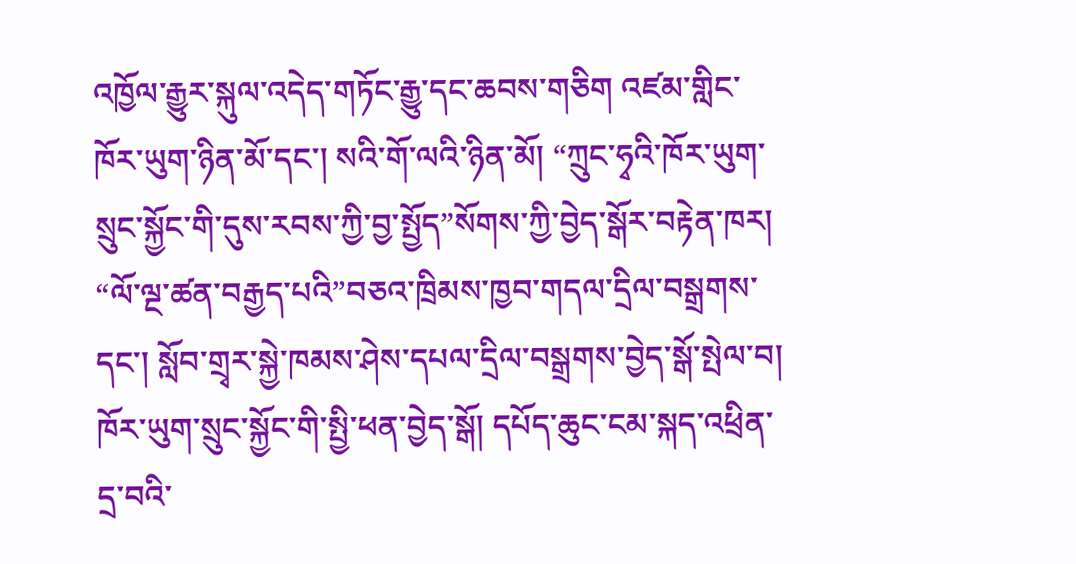འཁྱོལ་རྒྱུར་སྐུལ་འདེད་གཏོང་རྒྱུ་དང་ཆབས་གཅིག འཛམ་གླིང་ཁོར་ཡུག་ཉིན་མོ་དང་། སའི་གོ་ལའི་ཉིན་མོ། “ཀྲུང་ཧྭའི་ཁོར་ཡུག་སྲུང་སྐྱོང་གི་དུས་རབས་ཀྱི་བྱ་སྤྱོད”སོགས་ཀྱི་བྱེད་སྒོར་བརྟེན་ཁར། “ལོ་ལྔ་ཚན་བརྒྱད་པའི”བཅའ་ཁྲིམས་ཁྱབ་གདལ་དྲིལ་བསྒྲགས་དང་། སློབ་གྲྭར་སྐྱེ་ཁམས་ཤེས་དཔལ་དྲིལ་བསྒྲགས་བྱེད་སྒོ་སྤེལ་བ། ཁོར་ཡུག་སྲུང་སྐྱོང་གི་སྤྱི་ཕན་བྱེད་སྒོ། དཔོད་ཆུང་ངམ་སྐད་འཕྲིན་དྲ་བའི་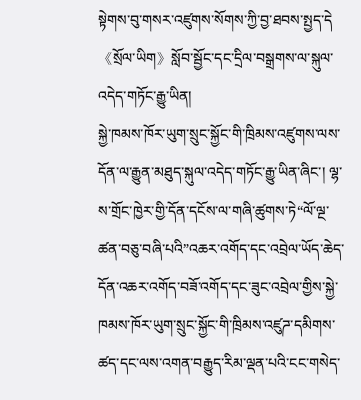སྟེགས་བུ་གསར་འཛུགས་སོགས་ཀྱི་བྱ་ཐབས་སྤྱད་དེ《སྲོལ་ཡིག》སློབ་སྦྱོང་དང་དྲིལ་བསྒྲགས་ལ་སྐུལ་འདེད་གཏོང་རྒྱུ་ཡིན།
སྐྱེ་ཁམས་ཁོར་ཡུག་སྲུང་སྐྱོང་གི་ཁྲིམས་འཛུགས་ལས་དོན་ལ་རྒྱུན་མཐུད་སྐུལ་འདེད་གཏོང་རྒྱུ་ཡིན་ཞིང་། ལྷ་ས་གྲོང་ཁྱེར་གྱི་དོན་དངོས་ལ་གཞི་ཚུགས་ཏེ“ལོ་ལྔ་ཚན་བཅུ་བཞི་པའི”འཆར་འགོད་དང་འབྲེལ་ཡོད་ཆེད་དོན་འཆར་འགོད་བཟོ་འགོད་དང་ཟུང་འབྲེལ་གྱིས་སྐྱེ་ཁམས་ཁོར་ཡུག་སྲུང་སྐྱོང་གི་ཁྲིམས་འཛུཌ་དམིགས་ཚད་དང་ལས་འགན་བརྒྱུད་རིམ་ལྡན་པའི་ངང་གསེད་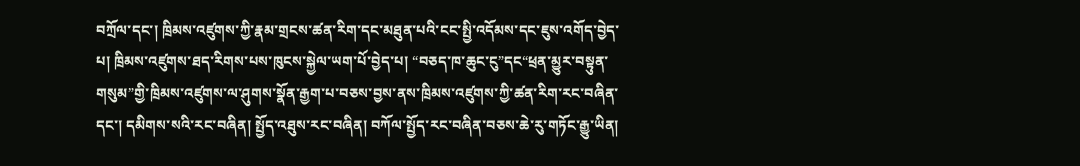བཀྲོལ་དང་། ཁྲིམས་འཛུགས་ཀྱི་རྣམ་གྲངས་ཚན་རིག་དང་མཐུན་པའི་ངང་སྤྱི་འདོམས་དང་ཇུས་འགོད་བྱེད་པ། ཁྲིམས་འཛུགས་ཐད་རིགས་པས་ཁུངས་སྐྱེལ་ཡག་པོ་བྱེད་པ། “བཅད་ཁ་ཆུང་ངུ”དང“ཕྲན་མྱུར་བསྟུན་གསུམ”གྱི་ཁྲིམས་འཛུགས་ལ་ཤུགས་སྣོན་རྒྱག་པ་བཅས་བྱས་ནས་ཁྲིམས་འཛུགས་ཀྱི་ཚན་རིག་རང་བཞིན་དང་། དམིགས་སའི་རང་བཞིན། སྤྱོད་འཐུས་རང་བཞིན། བཀོལ་སྤྱོད་རང་བཞིན་བཅས་ཆེ་རུ་གཏོང་རྒྱུ་ཡིན།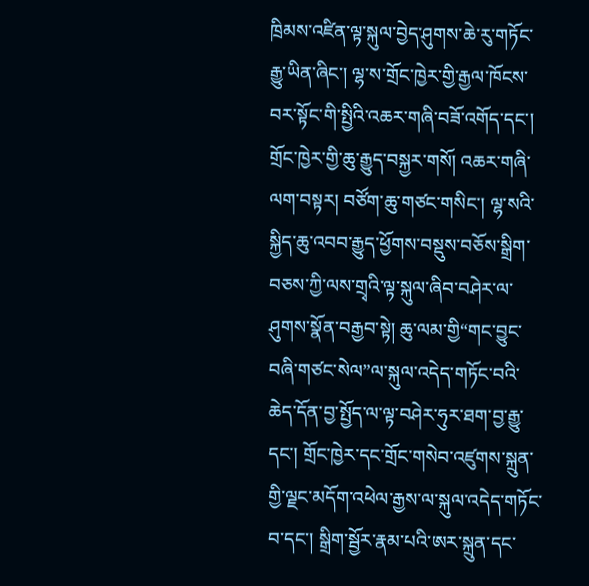ཁྲིམས་འཛིན་ལྟ་སྐུལ་བྱེད་ཤུགས་ཆེ་རུ་གཏོང་རྒྱུ་ཡིན་ཞིང་། ལྷ་ས་གྲོང་ཁྱེར་གྱི་རྒྱལ་ཁོངས་བར་སྟོང་གི་སྤྱིའི་འཆར་གཞི་བཟོ་འགོད་དང་། གྲོང་ཁྱེར་གྱི་ཆུ་རྒྱུད་བསྐྱར་གསོ། འཆར་གཞི་ལག་བསྟར། བཙོག་ཆུ་གཙང་གསིང་། ལྷ་སའི་སྐྱིད་ཆུ་འབབ་རྒྱུད་ཕྱོགས་བསྡུས་བཅོས་སྒྲིག་བཅས་ཀྱི་ལས་གྲྭའི་ལྟ་སྐུལ་ཞིབ་བཤེར་ལ་ཤུགས་སྣོན་བརྒྱབ་སྟེ། ཆུ་ལམ་གྱི“གང་བྱུང་བཞི་གཙང་སེལ”ལ་སྐུལ་འདེད་གཏོང་བའི་ཆེད་དོན་བྱ་སྤྱོད་ལ་ལྟ་བཤེར་ཧུར་ཐག་བྱ་རྒྱུ་དང་། གྲོང་ཁྱེར་དང་གྲོང་གསེབ་འཛུགས་སྐྲུན་གྱི་ལྗང་མདོག་འཕེལ་རྒྱས་ལ་སྐུལ་འདེད་གཏོང་བ་དང་། སྒྲིག་སྦྱོར་རྣམ་པའི་ཨར་སྐྲུན་དང་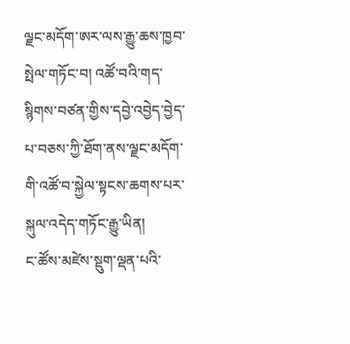ལྗང་མདོག་ཨར་ལས་རྒྱུ་ཆས་ཁྱབ་སྤེལ་གཏོང་བ། འཚོ་བའི་གད་སྙིགས་བཙན་གྱིས་དབྱེ་འབྱེད་བྱེད་པ་བཅས་ཀྱི་ཐོག་ནས་ལྗང་མདོག་གི་འཚོ་བ་སྐྱེལ་སྟངས་ཆགས་པར་སྐུལ་འདེད་གཏོང་རྒྱུ་ཡིན།
ང་ཚོས་མཛེས་སྡུག་ལྡན་པའི་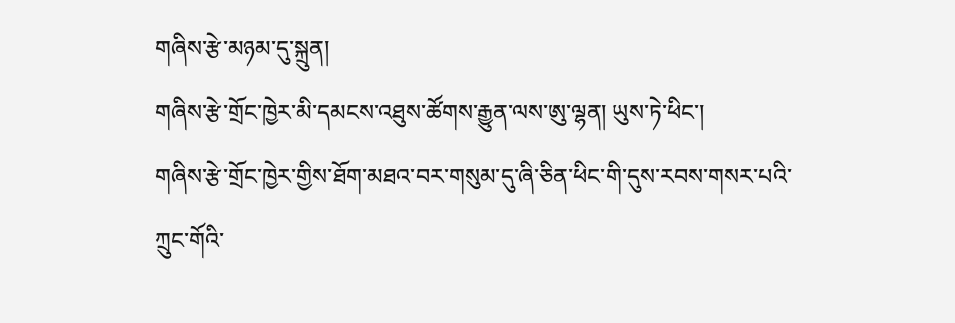གཞིས་རྩེ་མཉམ་དུ་སྐྲུན།
གཞིས་རྩེ་གྲོང་ཁྱེར་མི་དམངས་འཐུས་ཚོགས་རྒྱུན་ལས་ཨུ་ལྷན། ཡུས་ཏེ་ཕིང་།
གཞིས་རྩེ་གྲོང་ཁྱེར་གྱིས་ཐོག་མཐའ་བར་གསུམ་དུ་ཞི་ཅིན་ཕིང་གི་དུས་རབས་གསར་པའི་ཀྲུང་གོའི་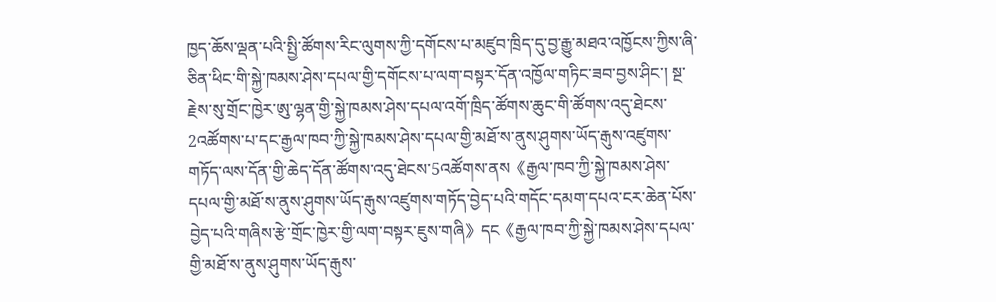ཁྱད་ཆོས་ལྡན་པའི་སྤྱི་ཚོགས་རིང་ལུགས་ཀྱི་དགོངས་པ་མཛུབ་ཁྲིད་དུ་བྱ་རྒྱུ་མཐའ་འཁྱོངས་ཀྱིས་ཞི་ཅིན་ཕིང་གི་སྐྱེ་ཁམས་ཤེས་དཔལ་གྱི་དགོངས་པ་ལག་བསྟར་དོན་འཁྱོལ་གཏིང་ཟབ་བྱས་ཤིང་། སྔ་རྗེས་སུ་གྲོང་ཁྱེར་ཨུ་ལྷན་གྱི་སྐྱེ་ཁམས་ཤེས་དཔལ་འགོ་ཁྲིད་ཚོགས་ཆུང་གི་ཚོགས་འདུ་ཐེངས་2འཚོགས་པ་དང་རྒྱལ་ཁབ་ཀྱི་སྐྱེ་ཁམས་ཤེས་དཔལ་གྱི་མཐོ་ས་ནུས་ཤུགས་ཡོད་རྒུས་འཛུགས་གཏོད་ལས་དོན་གྱི་ཆེད་དོན་ཚོགས་འདུ་ཐེངས་5འཚོགས་ནས《རྒྱལ་ཁབ་ཀྱི་སྐྱེ་ཁམས་ཤེས་དཔལ་གྱི་མཐོ་ས་ནུས་ཤུགས་ཡོད་རྒུས་འཛུགས་གཏོད་བྱེད་པའི་གདོང་དམག་དཔའ་ངར་ཆེན་པོས་བྱེད་པའི་གཞིས་རྩེ་གྲོང་ཁྱེར་གྱི་ལག་བསྟར་ཇུས་གཞི》དང《རྒྱལ་ཁབ་ཀྱི་སྐྱེ་ཁམས་ཤེས་དཔལ་གྱི་མཐོ་ས་ནུས་ཤུགས་ཡོད་རྒུས་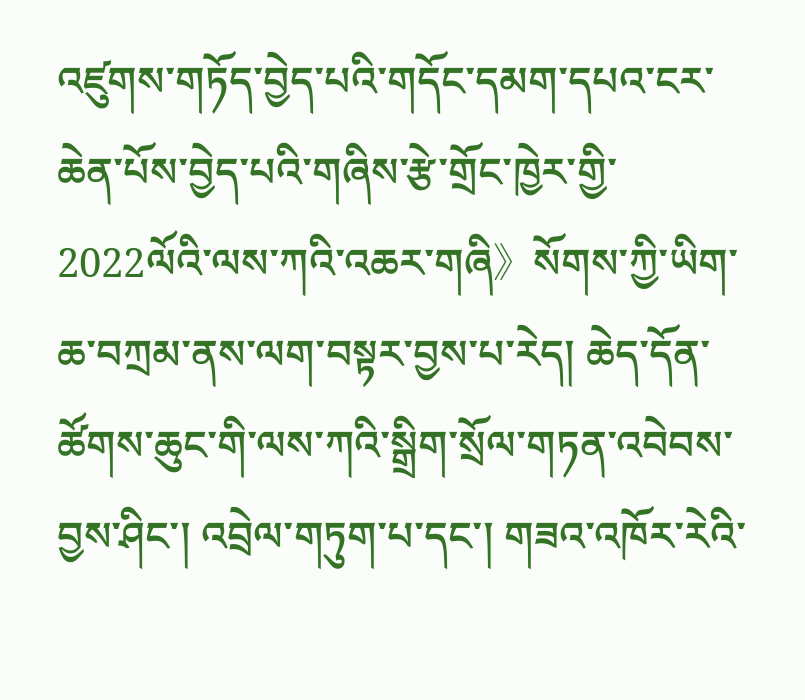འཛུགས་གཏོད་བྱེད་པའི་གདོང་དམག་དཔའ་ངར་ཆེན་པོས་བྱེད་པའི་གཞིས་རྩེ་གྲོང་ཁྱེར་གྱི་2022ལོའི་ལས་ཀའི་འཆར་གཞི》སོགས་ཀྱི་ཡིག་ཆ་བཀྲམ་ནས་ལག་བསྟར་བྱས་པ་རེད། ཆེད་དོན་ཚོགས་ཆུང་གི་ལས་ཀའི་སྒྲིག་སྲོལ་གཏན་འབེབས་བྱས་ཤིང་། འབྲེལ་གཏུག་པ་དང་། གཟའ་འཁོར་རེའི་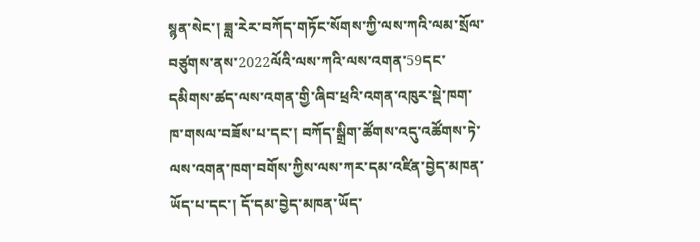སྙན་སེང་། ཟླ་རེར་བཀོད་གཏོང་སོགས་ཀྱི་ལས་ཀའི་ལམ་སྲོལ་བཙུགས་ནས་2022ལོའི་ལས་ཀའི་ལས་འགན་59དང་དམིགས་ཚད་ལས་འགན་གྱི་ཞིབ་ཕྲའི་འགན་འཁུར་སྡེ་ཁག་ཁ་གསལ་བཟོས་པ་དང་། བཀོད་སྒྲིག་ཚོགས་འདུ་འཚོགས་ཏེ་ལས་འགན་ཁག་བགོས་ཀྱིས་ལས་ཀར་དམ་འཛིན་བྱེད་མཁན་ཡོད་པ་དང་། དོ་དམ་བྱེད་མཁན་ཡོད་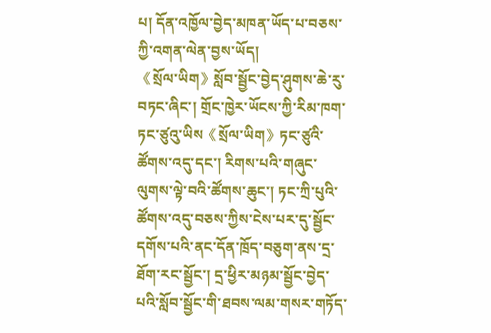པ། དོན་འཁྱོལ་བྱེད་མཁན་ཡོད་པ་བཅས་ཀྱི་འགན་ལེན་བྱས་ཡོད།
《སྲོལ་ཡིག》སློབ་སྦྱོང་བྱེད་ཤུགས་ཆེ་རུ་བཏང་ཞིང་། གྲོང་ཁྱེར་ཡོངས་ཀྱི་རིམ་ཁག་ཏང་ཙུའུ་ཡིས《སྲོལ་ཡིག》ཏང་ཙུའི་ཚོགས་འདུ་དང་། རིགས་པའི་གཞུང་ལུགས་ལྟེ་བའི་ཚོགས་ཆུང་། ཏང་ཀྲི་པུའི་ཚོགས་འདུ་བཅས་ཀྱིས་ངེས་པར་དུ་སྦྱོང་དགོས་པའི་ནང་དོན་ཁྲོད་བཅུག་ནས་དྲ་ཐོག་རང་སྦྱོང་། དྲ་ཕྱིར་མཉམ་སྦྱོང་བྱེད་པའི་སློབ་སྦྱོང་གི་ཐབས་ལམ་གསར་གཏོད་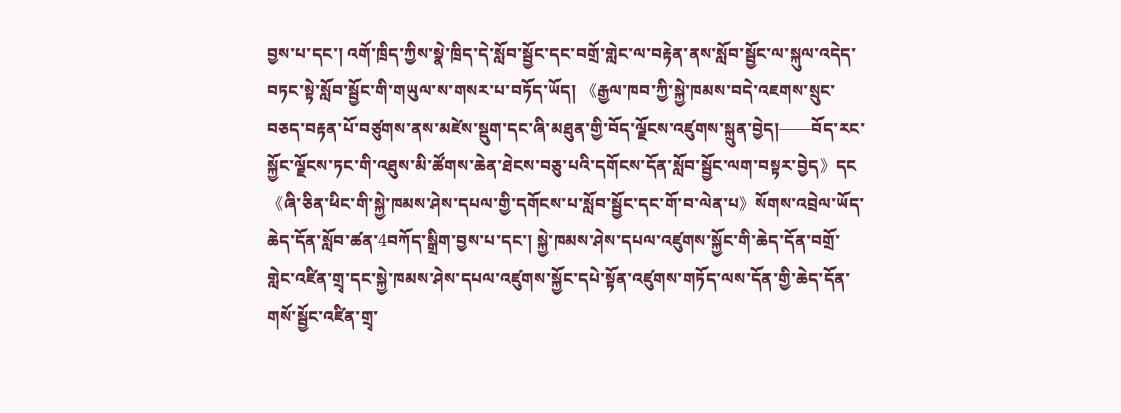བྱས་པ་དང་། འགོ་ཁྲིད་ཀྱིས་སྣེ་ཁྲིད་དེ་སློབ་སྦྱོང་དང་བགྲོ་གླེང་ལ་བརྟེན་ནས་སློབ་སྦྱོང་ལ་སྐུལ་འདེད་བཏང་སྟེ་སློབ་སྦྱོང་གི་གཡུལ་ས་གསར་པ་བཏོད་ཡོད། 《རྒྱལ་ཁབ་ཀྱི་སྐྱེ་ཁམས་བདེ་འཇགས་སྲུང་བཅད་བརྟན་པོ་བཙུགས་ནས་མཛེས་སྡུག་དང་ཞི་མཐུན་གྱི་བོད་ལྗོངས་འཛུགས་སྐྲུན་བྱེད།——བོད་རང་སྐྱོང་ལྗོངས་ཏང་གི་འཐུས་མི་ཚོགས་ཆེན་ཐེངས་བཅུ་པའི་དགོངས་དོན་སློབ་སྦྱོང་ལག་བསྟར་བྱེད》དང《ཞི་ཅིན་ཕིང་གི་སྐྱེ་ཁམས་ཤེས་དཔལ་གྱི་དགོངས་པ་སློབ་སྦྱོང་དང་གོ་བ་ལེན་པ》སོགས་འབྲེལ་ཡོད་ཆེད་དོན་སློབ་ཚན་4བཀོད་སྒྲིག་བྱས་པ་དང་། སྐྱེ་ཁམས་ཤེས་དཔལ་འཛུགས་སྐྱོང་གི་ཆེད་དོན་བགྲོ་གླེང་འཛིན་གྲྭ་དང་སྐྱེ་ཁམས་ཤེས་དཔལ་འཛུགས་སྐྱོང་དཔེ་སྟོན་འཛུགས་གཏོད་ལས་དོན་གྱི་ཆེད་དོན་གསོ་སྦྱོང་འཛིན་གྲྭ་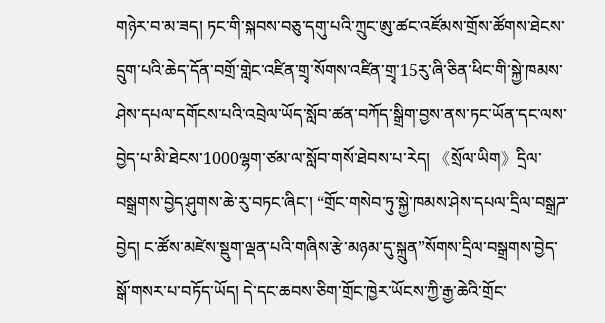གཉེར་བ་མ་ཟད། ཏང་གི་སྐབས་བཅུ་དགུ་པའི་ཀྲུང་ཨུ་ཚང་འཛོམས་གྲོས་ཚོགས་ཐེངས་དྲུག་པའི་ཆེད་དོན་བགྲོ་གླེང་འཛིན་གྲྭ་སོགས་འཛིན་གྲྭ་15རུ་ཞི་ཅིན་ཕིང་གི་སྐྱེ་ཁམས་ཤེས་དཔལ་དགོངས་པའི་འབྲེལ་ཡོད་སློབ་ཚན་བཀོད་སྒྲིག་བྱས་ནས་ཏང་ཡོན་དང་ལས་བྱེད་པ་མི་ཐེངས་1000ལྷག་ཙམ་ལ་སློབ་གསོ་ཐེབས་པ་རེད། 《སྲོལ་ཡིག》དྲིལ་བསྒྲགས་བྱེད་ཤུགས་ཆེ་རུ་བཏང་ཞིང་། “གྲོང་གསེབ་ཏུ་སྐྱེ་ཁམས་ཤེས་དཔལ་དྲིལ་བསྒྲཌ་བྱེད། ང་ཚོས་མཛེས་སྡུག་ལྡན་པའི་གཞིས་རྩེ་མཉམ་དུ་སྐྲུན”སོགས་དྲིལ་བསྒྲགས་བྱེད་སྒོ་གསར་པ་བཏོད་ཡོད། དེ་དང་ཆབས་ཅིག་གྲོང་ཁྱེར་ཡོངས་ཀྱི་རྒྱ་ཆེའི་གྲོང་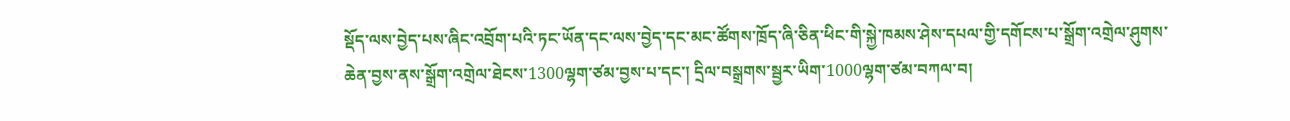སྡོད་ལས་བྱེད་པས་ཞིང་འབྲོག་པའི་ཏང་ཡོན་དང་ལས་བྱེད་དང་མང་ཚོགས་ཁྲོད་ཞི་ཅིན་ཕིང་གི་སྐྱེ་ཁམས་ཤེས་དཔལ་གྱི་དགོངས་པ་སྒྲོག་འགྲེལ་ཤུགས་ཆེན་བྱས་ནས་སྒྲོག་འགྲེལ་ཐེངས་1300ལྷག་ཙམ་བྱས་པ་དང་། དྲིལ་བསྒྲགས་སྦྱར་ཡིག་1000ལྷག་ཙམ་བཀལ་བ།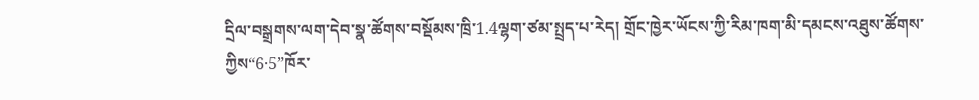དྲིལ་བསྒྲགས་ལག་དེབ་སྣ་ཚོགས་བསྡོམས་ཁྲི་1.4ལྷག་ཙམ་སྤྲད་པ་རེད། གྲོང་ཁྱེར་ཡོངས་ཀྱི་རིམ་ཁག་མི་དམངས་འཐུས་ཚོགས་ཀྱིས“6·5”ཁོར་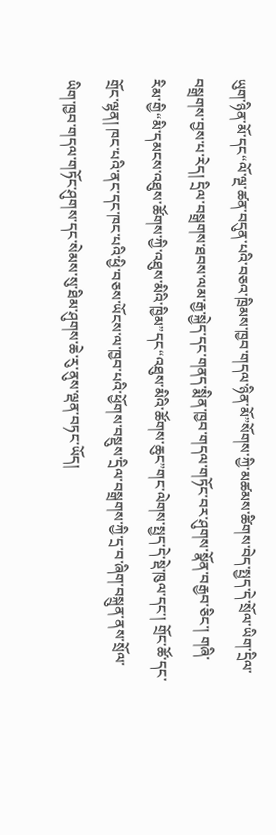ཡུག་ཉིན་མོ་དང“ལོ་ལྔ་ཚན་བདུན་པའི་བཅའ་ཁྲིམས་ཁྱབ་གདལ་ཉིན་མོ”སོགས་ཀྱི་མཚམས་ཚིགས་བེད་སྤྱད་དེ་སྲོལ་ཡིག་དྲིལ་བསྒྲགས་བྱས་པ་རེད། དྲིལ་བསྒྲགས་ཐབས་ལམ་རྒྱ་སྐྱེད་དང་གནད་སྨིན་ཁྱབ་གདལ་གཏོང་བར་ཤུགས་སྣོན་བརྒྱབ་ཅིང་། གཞི་རིམ་གྱི“མི་དམངས་འཐུས་ཚོགས་ཀྱི་འཐུས་མིའི་ཁྱིམ”དང“འཐུས་མིའི་ཚོགས་ཆུང”གང་ལེགས་སྤྱད་དེ་སྡེ་ཁུལ་དང་། གྲོང་ཚོ་དང་གྲོང་ལྷན། ཁང་པའི་ནང་དང་ཁང་པའི་ཕྱི་བཅས་ཡོངས་ལ་ཁྱབ་པའི་ཕྱོགས་བསྡུས་དྲིལ་བསྒྲགས་ཀྱི་དྲ་བ་ཞིག་བསྐྲུན་ནས་སྲོལ་ཡིག་ཁྱབ་གདལ་གཏོང་ཤུགས་དང་སེམས་སུ་ཐིམ་ཤུགས་ཆེ་རུ་ནུས་ལྡན་བཏང་ཡོད།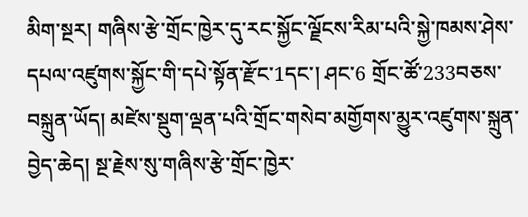མིག་སྔར། གཞིས་རྩེ་གྲོང་ཁྱེར་དུ་རང་སྐྱོང་ལྗོངས་རིམ་པའི་སྐྱེ་ཁམས་ཤེས་དཔལ་འཛུགས་སྐྱོང་གི་དཔེ་སྟོན་རྫོང་1དང་། ཤང་6 གྲོང་ཚོ་233བཅས་བསྐྲུན་ཡོད། མཛེས་སྡུག་ལྡན་པའི་གྲོང་གསེབ་མགྱོགས་མྱུར་འཛུགས་སྐྲུན་བྱེད་ཆེད། སྔ་རྗེས་སུ་གཞིས་རྩེ་གྲོང་ཁྱེར་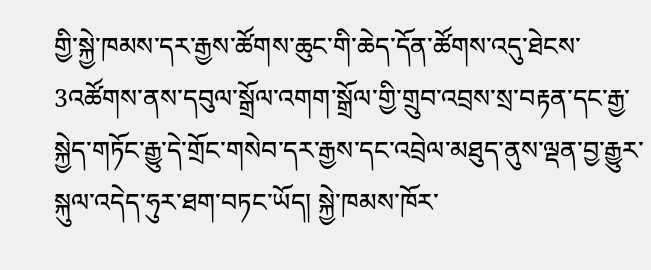གྱི་སྐྱེ་ཁམས་དར་རྒྱས་ཚོགས་ཆུང་གི་ཆེད་དོན་ཚོགས་འདུ་ཐེངས་3འཚོགས་ནས་དབུལ་སྒྲོལ་འགག་སྒྲོལ་གྱི་གྲུབ་འབྲས་སྲ་བརྟན་དང་རྒྱ་སྐྱེད་གཏོང་རྒྱུ་དེ་གྲོང་གསེབ་དར་རྒྱས་དང་འབྲེལ་མཐུད་ནུས་ལྡན་བྱ་རྒྱུར་སྐུལ་འདེད་ཧུར་ཐག་བཏང་ཡོད། སྐྱེ་ཁམས་ཁོར་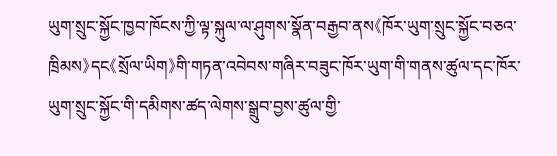ཡུག་སྲུང་སྐྱོང་ཁྱབ་ཁོངས་ཀྱི་ལྟ་སྐུལ་ལ་ཤུགས་སྣོན་བརྒྱབ་ནས《ཁོར་ཡུག་སྲུང་སྐྱོང་བཅའ་ཁྲིམས》དང《སྲོལ་ཡིག》གི་གཏན་འབེབས་གཞིར་བཟུང་ཁོར་ཡུག་གི་གནས་ཚུལ་དང་ཁོར་ཡུག་སྲུང་སྐྱོང་གི་དམིགས་ཚད་ལེགས་སྒྲུབ་བྱས་ཚུལ་གྱི་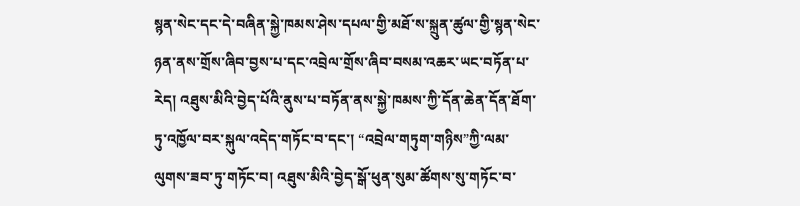སྙན་སེང་དང་དེ་བཞིན་སྐྱེ་ཁམས་ཤེས་དཔལ་གྱི་མཐོ་ས་སྐྲུན་ཚུལ་གྱི་སྙན་སེང་ཉན་ནས་གྲོས་ཞིབ་བྱས་པ་དང་འབྲེལ་གྲོས་ཞིབ་བསམ་འཆར་ཡང་བཏོན་པ་རེད། འཐུས་མིའི་བྱེད་པོའི་ནུས་པ་བཏོན་ནས་སྐྱེ་ཁམས་ཀྱི་དོན་ཆེན་དོན་ཐོག་ཏུ་འཁྱོལ་བར་སྐུལ་འདེད་གཏོང་བ་དང་། “འབྲེལ་གཏུག་གཉིས”ཀྱི་ལམ་ལུགས་ཟབ་ཏུ་གཏོང་བ། འཐུས་མིའི་བྱེད་སྒོ་ཕུན་སུམ་ཚོགས་སུ་གཏོང་བ་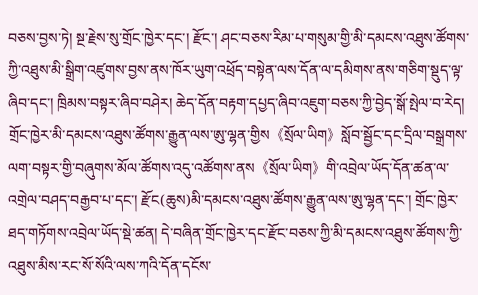བཅས་བྱས་ཏེ། སྔ་རྗེས་སུ་གྲོང་ཁྱེར་དང་། རྫོང་། ཤང་བཅས་རིམ་པ་གསུམ་གྱི་མི་དམངས་འཐུས་ཚོགས་ཀྱི་འཐུས་མི་སྒྲིག་འཛུགས་བྱས་ནས་ཁོར་ཡུག་འཕྲོད་བསྟེན་ལས་དོན་ལ་དམིགས་ནས་གཅིག་སྡུད་ལྟ་ཞིབ་དང་། ཁྲིམས་བསྟར་ཞིབ་བཤེར། ཆེད་དོན་བརྟག་དཔྱད་ཞིབ་འཇུག་བཅས་ཀྱི་བྱེད་སྒོ་སྤེལ་བ་རེད། གྲོང་ཁྱེར་མི་དམངས་འཐུས་ཚོགས་རྒྱུན་ལས་ཨུ་ལྷན་གྱིས《སྲོལ་ཡིག》སློབ་སྦྱོང་དང་དྲིལ་བསྒྲགས་ལག་བསྟར་གྱི་བཞུགས་མོལ་ཚོགས་འདུ་འཚོགས་ནས《སྲོལ་ཡིག》གི་འབྲེལ་ཡོད་དོན་ཚན་ལ་འགྲེལ་བཤད་བརྒྱབ་པ་དང་། རྫོང(ཆུས)མི་དམངས་འཐུས་ཚོགས་རྒྱུན་ལས་ཨུ་ལྷན་དང་། གྲོང་ཁྱེར་ཐད་གཏོགས་འབྲེལ་ཡོད་སྡེ་ཚན། དེ་བཞིན་གྲོང་ཁྱེར་དང་རྫོང་བཅས་ཀྱི་མི་དམངས་འཐུས་ཚོགས་ཀྱི་འཐུས་མིས་རང་སོ་སོའི་ལས་ཀའི་དོན་དངོས་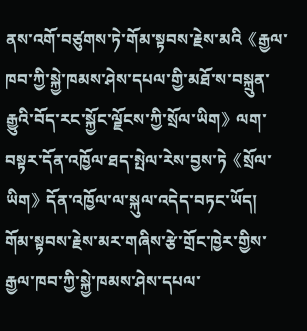ནས་འགོ་བཙུགས་ཏེ་གོམ་སྟབས་རྗེས་མའི《རྒྱལ་ཁབ་ཀྱི་སྐྱེ་ཁམས་ཤེས་དཔལ་གྱི་མཐོ་ས་བསྐྲུན་རྒྱུའི་བོད་རང་སྐྱོང་ལྗོངས་ཀྱི་སྲོལ་ཡིག》ལག་བསྟར་དོན་འཁྱོལ་ཐད་སྤེལ་རེས་བྱས་ཏེ《སྲོལ་ཡིག》དོན་འཁྱོལ་ལ་སྐུལ་འདེད་བཏང་ཡོད།
གོམ་སྟབས་རྗེས་མར་གཞིས་རྩེ་གྲོང་ཁྱེར་གྱིས་རྒྱལ་ཁབ་ཀྱི་སྐྱེ་ཁམས་ཤེས་དཔལ་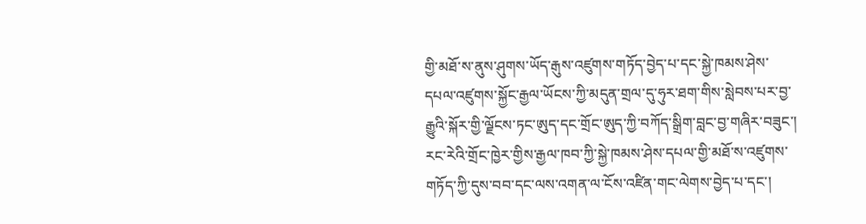གྱི་མཐོ་ས་ནུས་ཤུགས་ཡོད་རྒུས་འཛུགས་གཏོད་བྱེད་པ་དང་སྐྱེ་ཁམས་ཤེས་དཔལ་འཛུགས་སྐྱོང་རྒྱལ་ཡོངས་ཀྱི་མདུན་གྲལ་དུ་ཧུར་ཐག་གིས་སླེབས་པར་བྱ་རྒྱུའི་སྐོར་གྱི་ལྗོངས་ཏང་ཨུད་དང་གྲོང་ཨུད་ཀྱི་བཀོད་སྒྲིག་བླང་བྱ་གཞིར་བཟུང་། རང་རེའི་གྲོང་ཁྱེར་གྱིས་རྒྱལ་ཁབ་ཀྱི་སྐྱེ་ཁམས་ཤེས་དཔལ་གྱི་མཐོ་ས་འཛུགས་གཏོད་ཀྱི་དུས་བབ་དང་ལས་འགན་ལ་ངོས་འཛིན་གང་ལེགས་བྱེད་པ་དང་།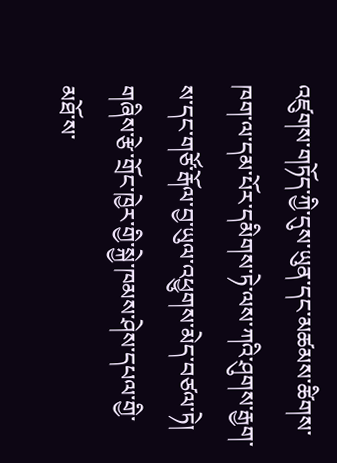འཛུགས་གཏོད་ཀྱི་དུས་ཡུན་དང་མཚམས་ཚིགས་ཁག་ལ་དམ་པོར་དམིགས་ཏེ་ལས་ཀའི་ཤུགས་རྒྱག་ས་དང་གཙོ་རྒོལ་བྱ་ཡུལ་འཕྱུགས་མེད་བཙལ་ཏེ། གཞིས་རྩེ་གྲོང་ཁྱེར་གྱི་སྐྱེ་ཁམས་ཤེས་དཔལ་གྱི་མཐོ་ས་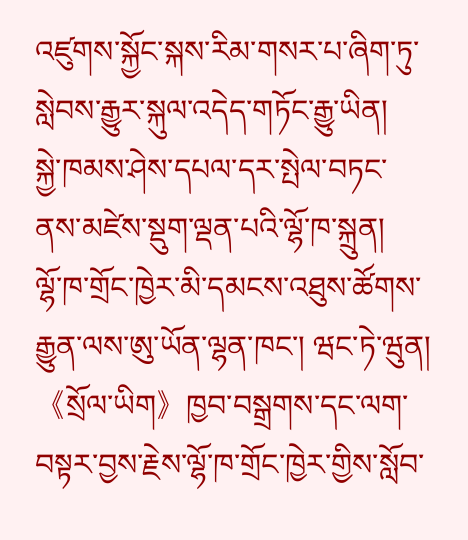འཛུགས་སྐྱོང་སྐས་རིམ་གསར་པ་ཞིག་ཏུ་སླེབས་རྒྱུར་སྐུལ་འདེད་གཏོང་རྒྱུ་ཡིན།
སྐྱེ་ཁམས་ཤེས་དཔལ་དར་སྤེལ་བཏང་ནས་མཛེས་སྡུག་ལྡན་པའི་ལྷོ་ཁ་སྐྲུན།
ལྷོ་ཁ་གྲོང་ཁྱེར་མི་དམངས་འཐུས་ཚོགས་རྒྱུན་ལས་ཨུ་ཡོན་ལྷན་ཁང་། ཝང་ཏེ་ཝུན།
《སྲོལ་ཡིག》ཁྱབ་བསྒྲགས་དང་ལག་བསྟར་བྱས་རྗེས་ལྷོ་ཁ་གྲོང་ཁྱེར་གྱིས་སློབ་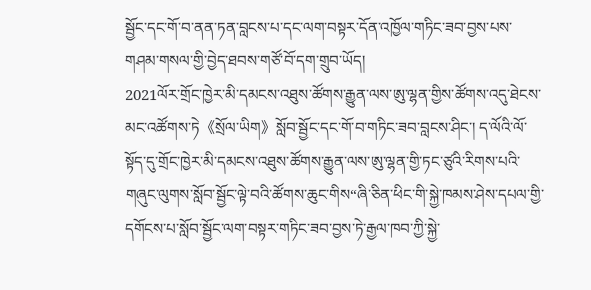སྦྱོང་དང་གོ་བ་ནན་ཏན་བླངས་པ་དང་ལག་བསྟར་དོན་འཁྱོལ་གཏིང་ཟབ་བྱས་པས་གཤམ་གསལ་གྱི་བྱེད་ཐབས་གཙོ་བོ་དག་གྲུབ་ཡོད།
2021ལོར་གྲོང་ཁྱེར་མི་དམངས་འཐུས་ཚོགས་རྒྱུན་ལས་ཨུ་ལྷན་གྱིས་ཚོགས་འདུ་ཐེངས་མང་འཚོགས་ཏེ《སྲོལ་ཡིག》སློབ་སྦྱོང་དང་གོ་བ་གཏིང་ཟབ་བླངས་ཤིང་། ད་ལོའི་ལོ་སྟོད་དུ་གྲོང་ཁྱེར་མི་དམངས་འཐུས་ཚོགས་རྒྱུན་ལས་ཨུ་ལྷན་གྱི་ཏང་ཙུའི་རིགས་པའི་གཞུང་ལུགས་སློབ་སྦྱོང་ལྟེ་བའི་ཚོགས་ཆུང་གིས“ཞི་ཅིན་ཕིང་གི་སྐྱེ་ཁམས་ཤེས་དཔལ་གྱི་དགོངས་པ་སློབ་སྦྱོང་ལག་བསྟར་གཏིང་ཟབ་བྱས་ཏེ་རྒྱལ་ཁབ་ཀྱི་སྐྱེ་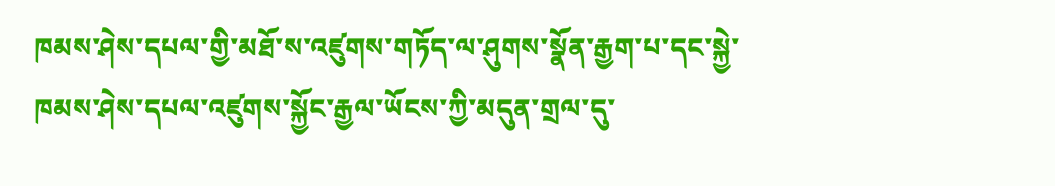ཁམས་ཤེས་དཔལ་གྱི་མཐོ་ས་འཛུགས་གཏོད་ལ་ཤུགས་སྣོན་རྒྱག་པ་དང་སྐྱེ་ཁམས་ཤེས་དཔལ་འཛུགས་སྐྱོང་རྒྱལ་ཡོངས་ཀྱི་མདུན་གྲལ་དུ་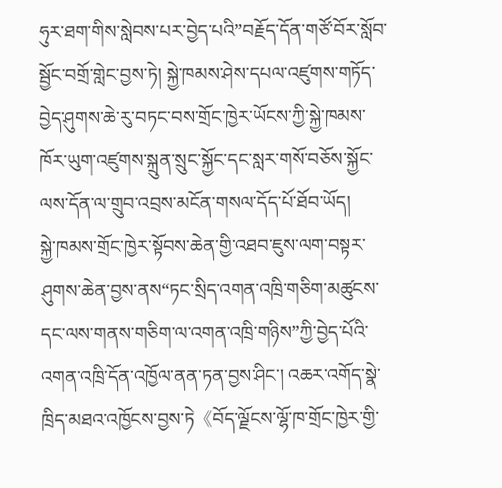ཧུར་ཐག་གིས་སླེབས་པར་བྱེད་པའི”བརྗོད་དོན་གཙོ་བོར་སློབ་སྦྱོང་བགྲོ་གླེང་བྱས་ཏེ། སྐྱེ་ཁམས་ཤེས་དཔལ་འཛུགས་གཏོད་བྱེད་ཤུགས་ཆེ་རུ་བཏང་བས་གྲོང་ཁྱེར་ཡོངས་ཀྱི་སྐྱེ་ཁམས་ཁོར་ཡུག་འཛུགས་སྐྲུན་སྲུང་སྐྱོང་དང་སླར་གསོ་བཅོས་སྐྱོང་ལས་དོན་ལ་གྲུབ་འབྲས་མངོན་གསལ་དོད་པོ་ཐོབ་ཡོད།
སྐྱེ་ཁམས་གྲོང་ཁྱེར་སྟོབས་ཆེན་གྱི་འཐབ་ཇུས་ལག་བསྟར་ཤུགས་ཆེན་བྱས་ནས“ཏང་སྲིད་འགན་འཁྲི་གཅིག་མཚུངས་དང་ལས་གནས་གཅིག་ལ་འགན་འཁྲི་གཉིས”ཀྱི་བྱེད་པོའི་འགན་འཁྲི་དོན་འཁྱོལ་ནན་ཏན་བྱས་ཤིང་། འཆར་འགོད་སྣེ་ཁྲིད་མཐའ་འཁྱོངས་བྱས་ཏེ《བོད་ལྗོངས་ལྷོ་ཁ་གྲོང་ཁྱེར་གྱི་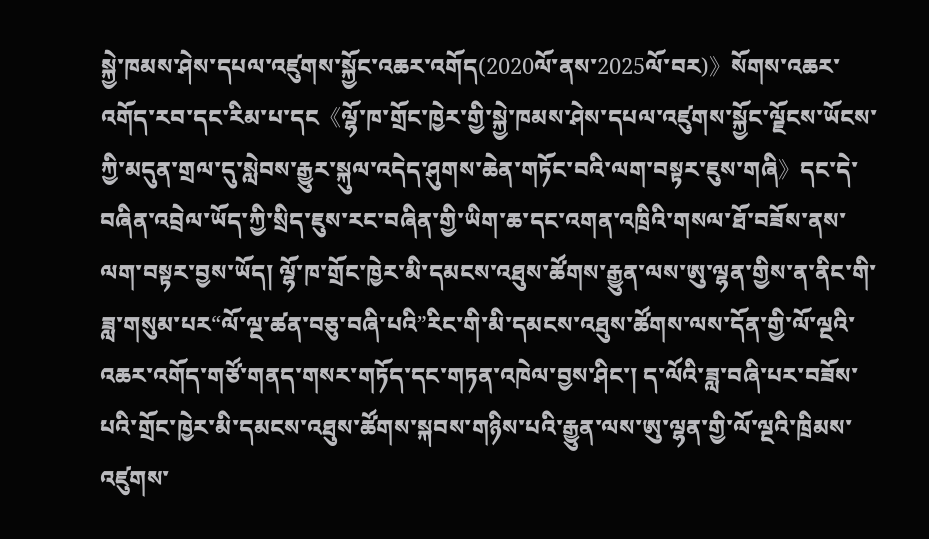སྐྱེ་ཁམས་ཤེས་དཔལ་འཛུགས་སྐྱོང་འཆར་འགོད(2020ལོ་ནས་2025ལོ་བར)》སོགས་འཆར་འགོད་རབ་དང་རིམ་པ་དང《ལྷོ་ཁ་གྲོང་ཁྱེར་གྱི་སྐྱེ་ཁམས་ཤེས་དཔལ་འཛུགས་སྐྱོང་ལྗོངས་ཡོངས་ཀྱི་མདུན་གྲལ་དུ་སླེབས་རྒྱུར་སྐུལ་འདེད་ཤུགས་ཆེན་གཏོང་བའི་ལག་བསྟར་ཇུས་གཞི》དང་དེ་བཞིན་འབྲེལ་ཡོད་ཀྱི་སྲིད་ཇུས་རང་བཞིན་གྱི་ཡིག་ཆ་དང་འགན་འཁྲིའི་གསལ་ཐོ་བཟོས་ནས་ལག་བསྟར་བྱས་ཡོད། ལྷོ་ཁ་གྲོང་ཁྱེར་མི་དམངས་འཐུས་ཚོགས་རྒྱུན་ལས་ཨུ་ལྷན་གྱིས་ན་ནིང་གི་ཟླ་གསུམ་པར“ལོ་ལྔ་ཚན་བཅུ་བཞི་པའི”རིང་གི་མི་དམངས་འཐུས་ཚོགས་ལས་དོན་གྱི་ལོ་ལྔའི་འཆར་འགོད་གཙོ་གནད་གསར་གཏོད་དང་གཏན་འཁེལ་བྱས་ཤིང་། ད་ལོའི་ཟླ་བཞི་པར་བཟོས་པའི་གྲོང་ཁྱེར་མི་དམངས་འཐུས་ཚོགས་སྐབས་གཉིས་པའི་རྒྱུན་ལས་ཨུ་ལྷན་གྱི་ལོ་ལྔའི་ཁྲིམས་འཛུགས་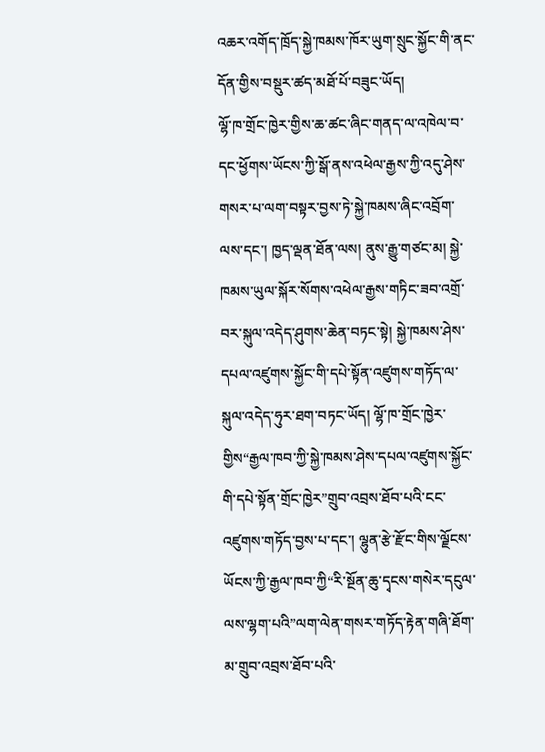འཆར་འགོད་ཁྲོད་སྐྱེ་ཁམས་ཁོར་ཡུག་སྲུང་སྐྱོང་གི་ནང་དོན་གྱིས་བསྡུར་ཚད་མཐོ་པོ་བཟུང་ཡོད།
ལྷོ་ཁ་གྲོང་ཁྱེར་གྱིས་ཆ་ཚང་ཞིང་གནད་ལ་འཁེལ་བ་དང་ཕྱོགས་ཡོངས་ཀྱི་སྒོ་ནས་འཕེལ་རྒྱས་ཀྱི་འདུ་ཤེས་གསར་པ་ལག་བསྟར་བྱས་ཏེ་སྐྱེ་ཁམས་ཞིང་འབྲོག་ལས་དང་། ཁྱད་ལྡན་ཐོན་ལས། ནུས་རྒྱུ་གཙང་མ། སྐྱེ་ཁམས་ཡུལ་སྐོར་སོགས་འཕེལ་རྒྱས་གཏིང་ཟབ་འགྲོ་བར་སྐུལ་འདེད་ཤུགས་ཆེན་བཏང་སྟེ། སྐྱེ་ཁམས་ཤེས་དཔལ་འཛུགས་སྐྱོང་གི་དཔེ་སྟོན་འཛུགས་གཏོད་ལ་སྐུལ་འདེད་ཧུར་ཐག་བཏང་ཡོད། ལྷོ་ཁ་གྲོང་ཁྱེར་གྱིས“རྒྱལ་ཁབ་ཀྱི་སྐྱེ་ཁམས་ཤེས་དཔལ་འཛུགས་སྐྱོང་གི་དཔེ་སྟོན་གྲོང་ཁྱེར”གྲུབ་འབྲས་ཐོབ་པའི་ངང་འཛུགས་གཏོད་བྱས་པ་དང་། ལྷུན་རྩེ་རྫོང་གིས་ལྗོངས་ཡོངས་ཀྱི་རྒྱལ་ཁབ་ཀྱི“རི་སྔོན་ཆུ་དྭངས་གསེར་དངུལ་ལས་ལྷག་པའི”ལག་ལེན་གསར་གཏོད་རྟེན་གཞི་ཐོག་མ་གྲུབ་འབྲས་ཐོབ་པའི་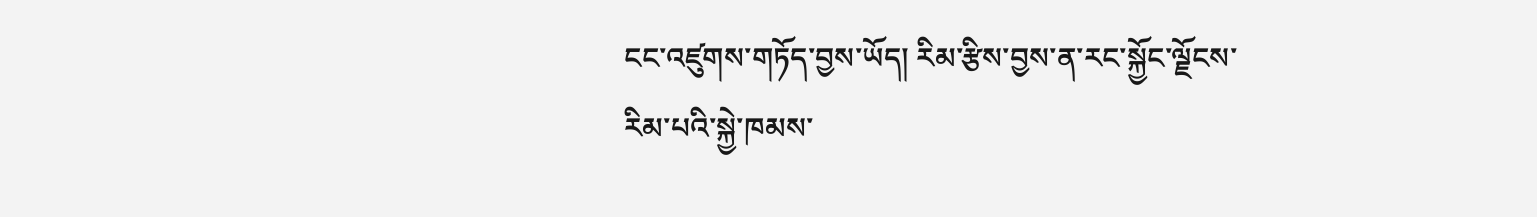ངང་འཛུགས་གཏོད་བྱས་ཡོད། རིམ་རྩིས་བྱས་ན་རང་སྐྱོང་ལྗོངས་རིམ་པའི་སྐྱེ་ཁམས་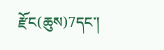རྫོང(ཆུས)7དང་།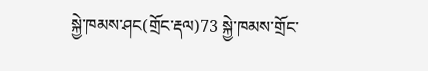སྐྱེ་ཁམས་ཤང(གྲོང་རྡལ)73 སྐྱེ་ཁམས་གྲོང་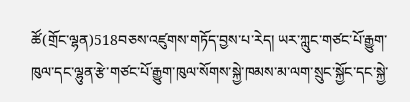ཚོ(གྲོང་ལྷན)518བཅས་འཛུགས་གཏོད་བྱས་པ་རེད། ཡར་ཀླུང་གཙང་པོ་རྒྱུག་ཁུལ་དང་ལྷུན་རྩེ་གཙང་པོ་རྒྱུག་ཁུལ་སོགས་སྐྱེ་ཁམས་མ་ལག་སྲུང་སྐྱོང་དང་སྐྱེ་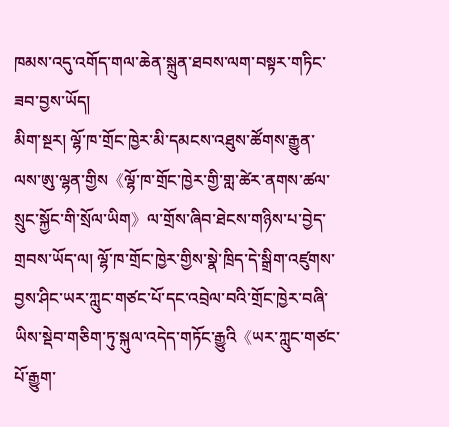ཁམས་འདུ་འགོད་གལ་ཆེན་སྐྲུན་ཐབས་ལག་བསྟར་གཏིང་ཟབ་བྱས་ཡོད།
མིག་སྔར། ལྷོ་ཁ་གྲོང་ཁྱེར་མི་དམངས་འཐུས་ཚོགས་རྒྱུན་ལས་ཨུ་ལྷན་གྱིས《ལྷོ་ཁ་གྲོང་ཁྱེར་གྱི་གླ་ཚེར་ནགས་ཚལ་སྲུང་སྐྱོང་གི་སྲོལ་ཡིག》ལ་གྲོས་ཞིབ་ཐེངས་གཉིས་པ་བྱེད་གྲབས་ཡོད་ལ། ལྷོ་ཁ་གྲོང་ཁྱེར་གྱིས་སྣེ་ཁྲིད་དེ་སྒྲིག་འཛུགས་བྱས་ཤིང་ཡར་ཀླུང་གཙང་པོ་དང་འབྲེལ་བའི་གྲོང་ཁྱེར་བཞི་ཡིས་སྡེབ་གཅིག་ཏུ་སྐུལ་འདེད་གཏོང་རྒྱུའི《ཡར་ཀླུང་གཙང་པོ་རྒྱུག་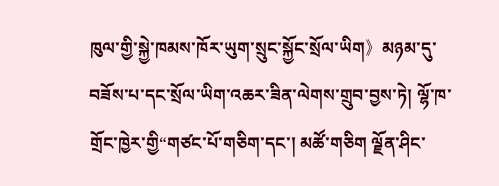ཁུལ་གྱི་སྐྱེ་ཁམས་ཁོར་ཡུག་སྲུང་སྐྱོང་སྲོལ་ཡིག》མཉམ་དུ་བཟོས་པ་དང་སྲོལ་ཡིག་འཆར་ཟིན་ལེགས་གྲུབ་བྱས་ཏེ། ལྷོ་ཁ་གྲོང་ཁྱེར་གྱི“གཙང་པོ་གཅིག་དང་། མཚོ་གཅིག ལྗོན་ཤིང་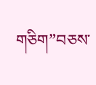གཅིག”བཅས་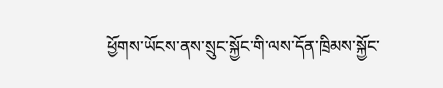ཕྱོགས་ཡོངས་ནས་སྲུང་སྐྱོང་གི་ལས་དོན་ཁྲིམས་སྐྱོང་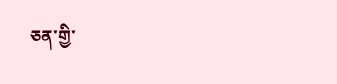ཅན་གྱི་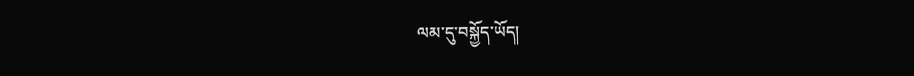ལམ་དུ་བསྐྱོད་ཡོད།